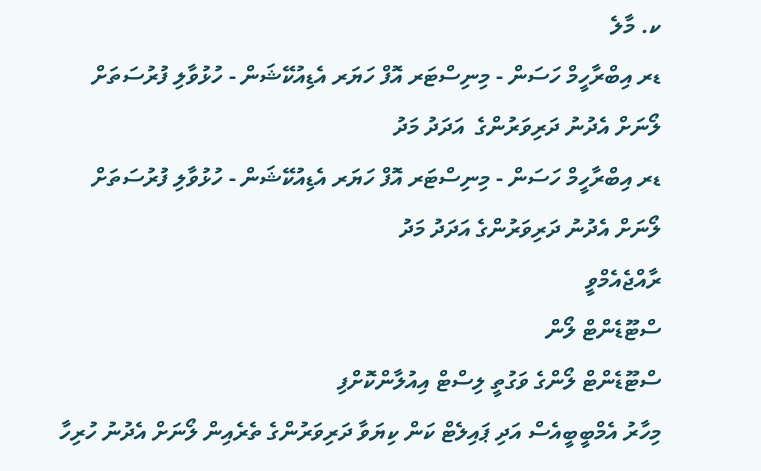ކ. މާލެ
ޑރ އިބްރާހީމް ހަސަން - މިނިސްޓަރ އޮފް ހަޔަރ އެޑިއުކޭޝަން - ހުޅުވާލި ފުރުސަތަށް ލޯނަށް އެދުނު ދަރިވަރުންގެ  އަދަދު މަދު
ޑރ އިބްރާހީމް ހަސަން - މިނިސްޓަރ އޮފް ހަޔަރ އެޑިއުކޭޝަން - ހުޅުވާލި ފުރުސަތަށް ލޯނަށް އެދުނު ދަރިވަރުންގެ އަދަދު މަދު
ރާއްޖެއެމްވީ
ސްޓޫޑެންޓް ލޯން
ސްޓޫޑެންޓް ލޯންގެ ވަގުތީ ލިސްޓް އިއުލާންކޮށްފި
މިހާރު އެމްބީބީއެސް އަދި ޕައިލެޓް ކަން ކިޔަވާ ދަރިވަރުންގެ ތެރެއިން ލޯނަށް އެދުނު ހުރިހާ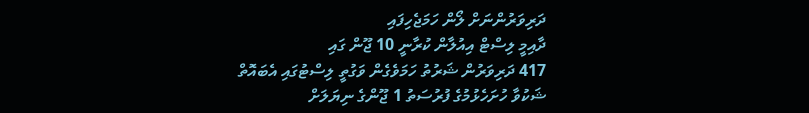ދަރިވަރުންނަށް ލޯން ހަމަޖެހިފައި
ދާއިމީ ލިސްޓް އިއުލާން ކުރާނީ 10 ޖޫން ގައި
417 ދަރިވަރުން ޝަރުތު ހަމަވެގެން ވަގުތީ ލިސްޓުގައި އެބައޮތް
ޝަކުވާ ހުށަހެޅުމުގެ ފުރުސަތު 1 ޖޫންގެ ނިޔަލަށް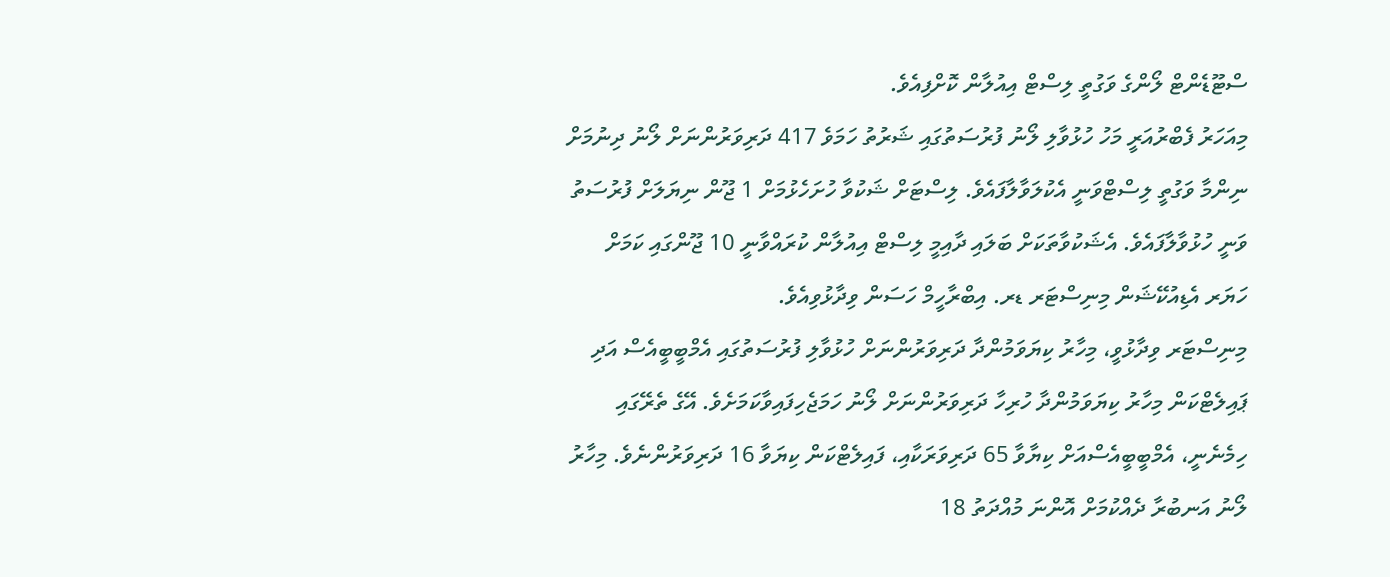ސްޓޫޑެންޓް ލޯންގެ ވަގުތީ ލިސްޓް އިއުލާން ކޮށްފިއެވެ.
މިއަހަރު ފެބްރުއަރީ މަހު ހުޅުވާލި ލޯނު ފުރުސަތުގައި ޝަރުތު ހަމަވެ 417 ދަރިވަރުންނަށް ލޯނު ދިނުމަށް ނިންމާ ވަގުތީ ލިސްޓްވަނީ އެކުލަވާލާފައެވެ. ލިސްޓަށް ޝަކުވާ ހުށަހެޅުމަށް 1 ޖޫން ނިޔަލަށް ފުރުސަތު ވަނީ ހުޅުވާލާފައެވެ. އެޝަކުވާތަކަށް ބަލައި ދާއިމީ ލިސްޓް އިއުލާން ކުރައްވާނީ 10 ޖޫންގައި ކަމަށް ހަޔަރ އެޑިއުކޭޝަން މިނިސްޓަރ ޑރ. އިބްރާހީމް ހަސަން ވިދާޅުވިއެވެ.
މިނިސްޓަރ ވިދާޅުވީ، މިހާރު ކިޔަވަމުންދާ ދަރިވަރުންނަށް ހުޅުވާލި ފުރުސަތުގައި އެމްބީބީއެސް އަދި ޕައިލެޓްކަން މިހާރު ކިޔަވަމުންދާ ހުރިހާ ދަރިވަރުންނަށް ލޯނު ހަމަޖެހިފައިވާކަމަށެވެ. އޭގެ ތެރޭގައި ހިމެނެނީ، އެމްބީބީއެސްއަށް ކިޔާވާ 65 ދަރިވަރަކާއި، ފައިލެޓްކަން ކިޔަވާ 16 ދަރިވަރުންނެވެ. މިހާރު ލޯނު އަނބުރާ ދެއްކުމަށް އޮންނަ މުއްދަތު 18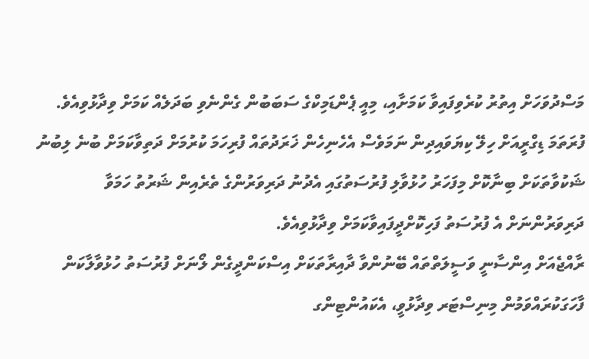މަސްދުވަހަށް އިތުރު ކުރެވިފައިވާ ކަމަށާއި، މިއީ ޕެންޑަމިކްގެ ސަބަބުން ގެންނެވި ބަދަލެއް ކަމަށް ވިދާޅުވިއެވެ.
ފުރަތަމަ ޑިގްރީއަށް ހިލޭ ކިޔަވައިދިން ނަމަވެސް އެހެނިހެން ޚަރަދުތައް ފުރިހަމަ ކުރުމަށް ދަތިވާކަމަށް ބުނެ ލިބުނު ޝަކުވާތަކަށް ބިނާކޮށް މިފަހަރު ހުޅުވާލި ފުރުސަތުގައި އެދުނު ދަރިވަރުންގެ ތެރެއިން ޝަރުތު ހަމަވާ ދަރިވަރުންނަށް އެ ފުރުސަތު ފަހިކޮށްދީފައިވާކަމަށް ވިދާޅުވިއެވެ.
ރާއްޖެއަށް އިންސާނީ ވަސީލަތްތައް ބޭނުންވާ ދާއިރާތަކަށް އިސްކަންދީގެން ލޯނަށް ފުރުސަތު ހުޅުވާލާކަން ފާހަގަކުރައްވަމުން މިނިސްޓަރ ވިދާޅުވީ، އެކައުންޓިންގ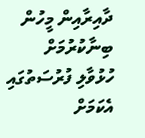ދާއިރާއިން މީހުން ބިނާކުރުމަށް ހުޅުވާލި ފުރުސަތުގައި އެކަމަށް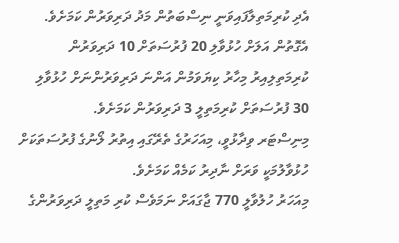އެދި ކުރިމަތިލާފައިވަނީ ނިސްބަތުން މަދު ދަރިވަރުން ކަމަށެވެ. އެގޮތުން އަލަށް ހުޅުވާލި 20 ފުރުސަތަށް 10 ދަރިވަރުން ކުރިމަތިލިއިރު މިހާރު ކިޔަވަމުން އަންނަ ދަރިވަރުންނަށް ހުޅުވާލި 30 ފުރުސަތަށް ކުރިމަތިލީ 3 ދަރިވަރުން ކަމަށެވެ.
މިނިސްޓަރ ވިދާޅުވީ، މިއަހަރުގެ ތެރޭގައި އިތުރު ލޯނުގެ ފުރުސަތަކަށް ހުޅުވާލުމަކީ ވަރަށް ނާދިރު ކަމެއް ކަމަށެވެ.
މިއަހަރު ހުލުވާލީ 770 ޖާގައަށް ނަމަވެސް ކުރި މަތިލީ ދަރިވަރުންގެ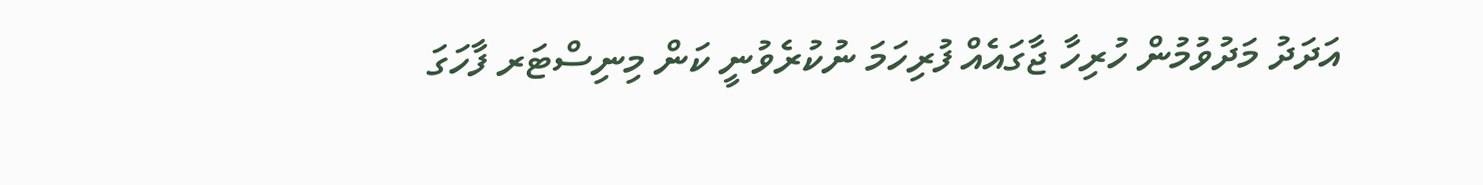އަދަދު މަދުވުމުން ހުރިހާ ޖާގައެއް ފުރިހަމަ ނުކުރެވުނީ ކަން މިނިސްޓަރ ފާހަގަ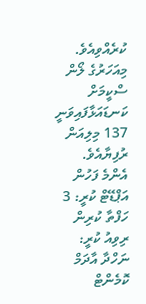ކުރެއްވިއެވެ. މިއަހަރުގެ ލޯން ސްކީމަށް ކަނޑައަޅާފައިވަނީ 137 މިލިއަން ރުފިޔާއެވެ.
އެންމެ ފަހުން އަޕްޑޭޓް ކުރީ: 3 ހަފްތާ ކުރިން
ރިވިއު ކުރީ: ނަހްދާ އާދަމް
ކޮމެންޓް